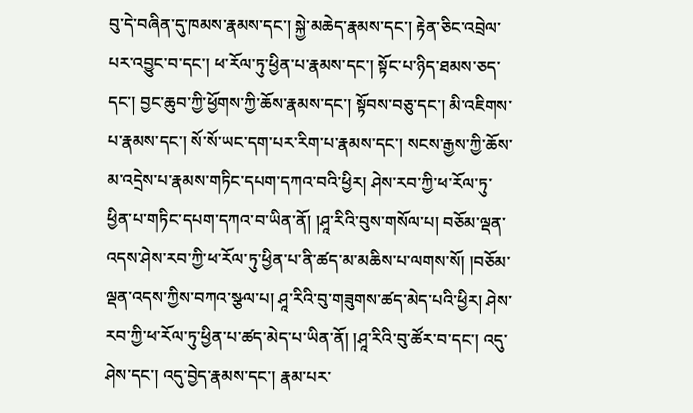བུ་དེ་བཞིན་དུ་ཁམས་རྣམས་དང་། སྐྱེ་མཆེད་རྣམས་དང་། རྟེན་ཅིང་འབྲེལ་པར་འབྱུང་བ་དང་། ཕ་རོལ་ཏུ་ཕྱིན་པ་རྣམས་དང་། སྟོང་པ་ཉིད་ཐམས་ཅད་དང་། བྱང་ཆུབ་ཀྱི་ཕྱོགས་ཀྱི་ཆོས་རྣམས་དང་། སྟོབས་བཅུ་དང་། མི་འཇིགས་པ་རྣམས་དང་། སོ་སོ་ཡང་དག་པར་རིག་པ་རྣམས་དང་། སངས་རྒྱས་ཀྱི་ཆོས་མ་འདྲེས་པ་རྣམས་གཏིང་དཔག་དཀའ་བའི་ཕྱིར། ཤེས་རབ་ཀྱི་ཕ་རོལ་ཏུ་ཕྱིན་པ་གཏིང་དཔག་དཀའ་བ་ཡིན་ནོ། །ཤཱ་རིའི་བུས་གསོལ་པ། བཅོམ་ལྡན་འདས་ཤེས་རབ་ཀྱི་ཕ་རོལ་ཏུ་ཕྱིན་པ་ནི་ཚད་མ་མཆིས་པ་ལགས་སོ། །བཅོམ་ལྡན་འདས་ཀྱིས་བཀའ་སྩལ་པ། ཤཱ་རིའི་བུ་གཟུགས་ཚད་མེད་པའི་ཕྱིར། ཤེས་རབ་ཀྱི་ཕ་རོལ་ཏུ་ཕྱིན་པ་ཚད་མེད་པ་ཡིན་ནོ། །ཤཱ་རིའི་བུ་ཚོར་བ་དང་། འདུ་ཤེས་དང་། འདུ་བྱེད་རྣམས་དང་། རྣམ་པར་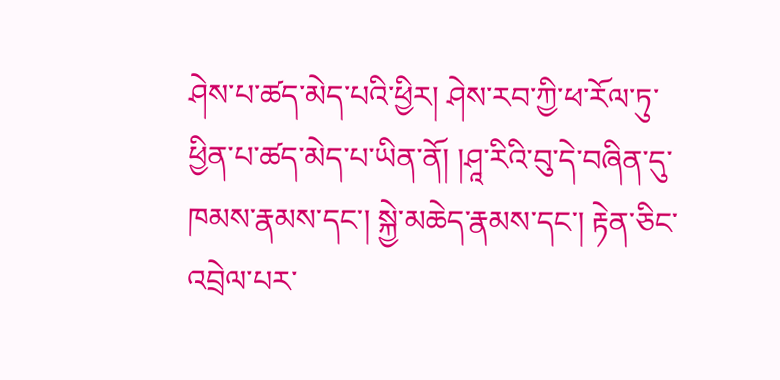ཤེས་པ་ཚད་མེད་པའི་ཕྱིར། ཤེས་རབ་ཀྱི་ཕ་རོལ་ཏུ་ཕྱིན་པ་ཚད་མེད་པ་ཡིན་ནོ། །ཤཱ་རིའི་བུ་དེ་བཞིན་དུ་ཁམས་རྣམས་དང་། སྐྱེ་མཆེད་རྣམས་དང་། རྟེན་ཅིང་འབྲེལ་པར་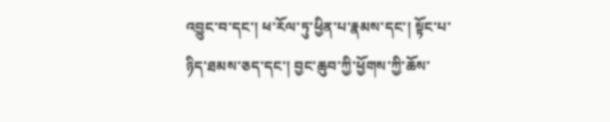འབྱུང་བ་དང་། ཕ་རོལ་ཏུ་ཕྱིན་པ་རྣམས་དང་། སྟོང་པ་ཉིད་ཐམས་ཅད་དང་། བྱང་ཆུབ་ཀྱི་ཕྱོགས་ཀྱི་ཆོས་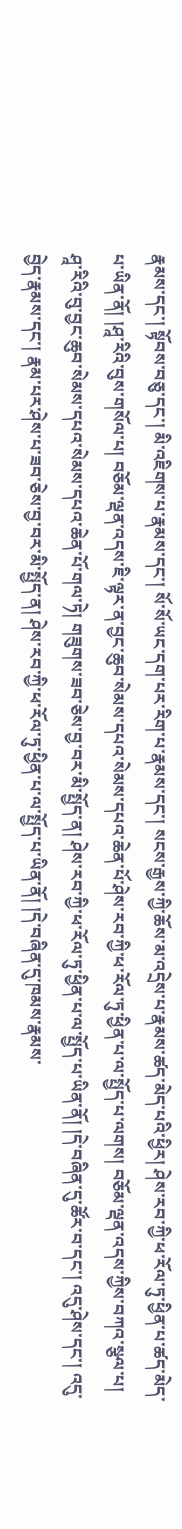རྣམས་དང་། སྟོབས་བཅུ་དང་། མི་འཇིགས་པ་རྣམས་དང་། སོ་སོ་ཡང་དག་པར་རིག་པ་རྣམས་དང་། སངས་རྒྱས་ཀྱི་ཆོས་མ་འདྲེས་པ་རྣམས་ཚད་མེད་པའི་ཕྱིར། ཤེས་རབ་ཀྱི་ཕ་རོལ་ཏུ་ཕྱིན་པ་ཚད་མེད་པ་ཡིན་ནོ། །ཤཱ་རིའི་བུས་གསོལ་པ། བཅོམ་ལྡན་འདས་ཇི་ལྟར་ན་བྱང་ཆུབ་སེམས་དཔའ་སེམས་དཔའ་ཆེན་པོ་ཤེས་རབ་ཀྱི་ཕ་རོལ་ཏུ་ཕྱིན་པ་ལ་སྤྱོད་པ་ལགས། བཅོམ་ལྡན་འདས་ཀྱིས་བཀའ་སྩལ་པ། ཤཱ་རིའི་བུ་བྱང་ཆུབ་སེམས་དཔའ་སེམས་དཔའ་ཆེན་པོ་གལ་ཏེ། གཟུགས་ཟབ་ཅེས་བྱ་བར་མི་སྤྱོད་ན། ཤེས་རབ་ཀྱི་ཕ་རོལ་ཏུ་ཕྱིན་པ་ལ་སྤྱོད་པ་ཡིན་ནོ། །དེ་བཞིན་དུ་ཚོར་བ་དང་། འདུ་ཤེས་དང་། འདུ་བྱེད་རྣམས་དང་། རྣམ་པར་ཤེས་པ་ཟབ་ཅེས་བྱ་བར་མི་སྤྱོད་ན། ཤེས་རབ་ཀྱི་ཕ་རོལ་ཏུ་ཕྱིན་པ་ལ་སྤྱོད་པ་ཡིན་ནོ། །དེ་བཞིན་དུ་ཁམས་རྣམས་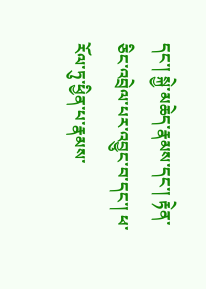དང་། སྐྱེ་མཆེད་རྣམས་དང་། རྟེན་ཅིང་འབྲེལ་པར་འབྱུང་བ་དང་། ཕ་རོལ་ཏུ་ཕྱིན་པ་རྣམས་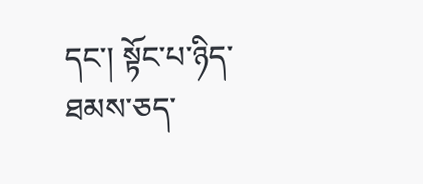དང་། སྟོང་པ་ཉིད་ཐམས་ཅད་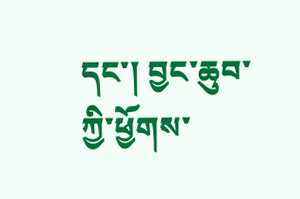དང་། བྱང་ཆུབ་ཀྱི་ཕྱོགས་